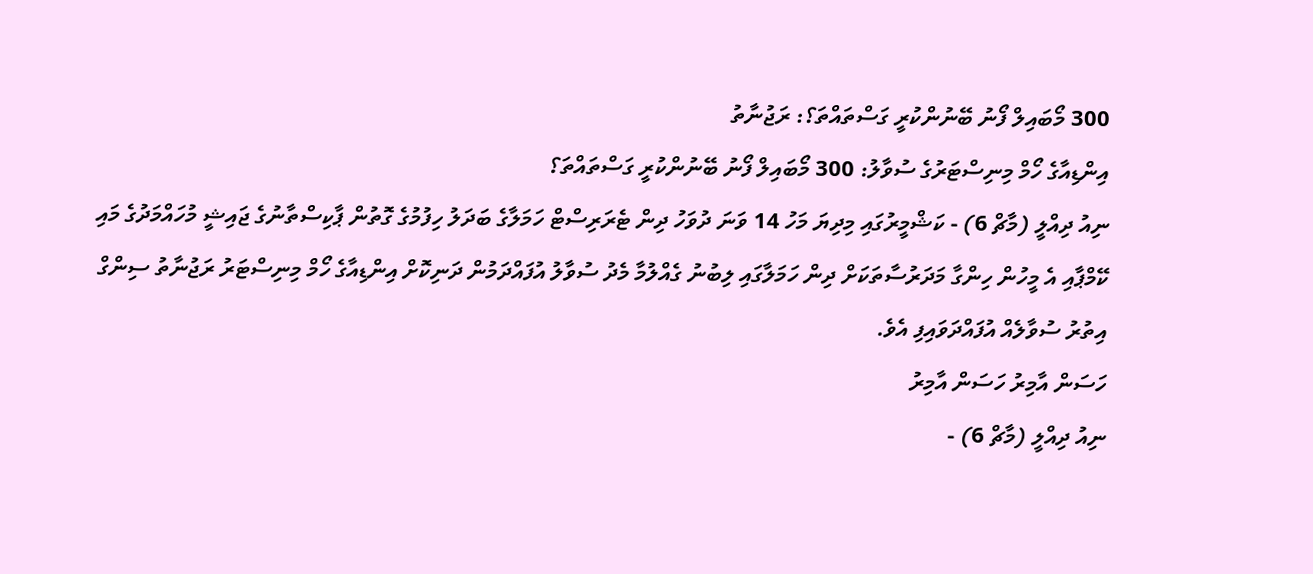300 މޯބައިލް ފޯނު ބޭނުންކުރީ ގަސްތައްތަ؟: ރަޖުނާތު
އިންޑިއާގެ ހޯމް މިނިސްޓަރުގެ ސުވާލު: 300 މޯބައިލް ފޯނު ބޭނުންކުރީ ގަސްތައްތަ؟
ނިއު ދިއްލީ (މާޗް 6) - ކަޝްމީރުގައި މިދިޔަ މަހު 14 ވަނަ ދުވަހު ދިން ޓެރަރިސްޓް ހަމަލާގެ ބަދަލު ހިފުމުގެ ގޮތުން ޕާކިސްތާނުގެ ޖައިޝީ މުހައްމަދުގެ މައި ކޭމްޕާއި އެ މީހުން ހިންގާ މަދަރުސާތަކަށް ދިން ހަމަލާގައި ލިބުނު ގެއްލުމާ މެދު ސުވާލު އުފައްދަމުން ދަނިކޮށް އިންޑިއާގެ ހޯމް މިނިސްޓަރު ރަޖުނާތު ސިންގް އިތުރު ސުވާލެއް އުފައްދަވައިފި އެވެ.
ހަސަން އާމިރު ހަސަން އާމިރު
ނިއު ދިއްލީ (މާޗް 6) -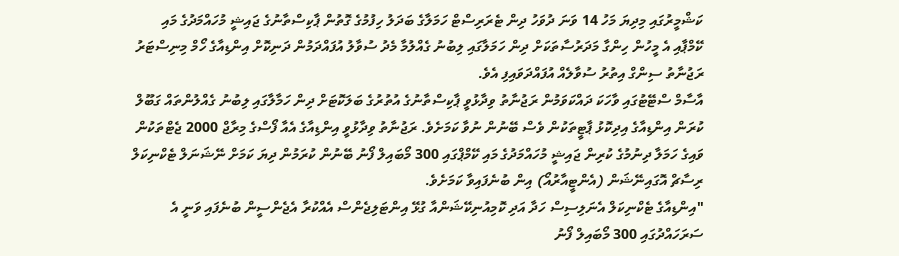ކަޝްމީރުގައި މިދިޔަ މަހު 14 ވަނަ ދުވަހު ދިން ޓެރަރިސްޓް ހަމަލާގެ ބަދަލު ހިފުމުގެ ގޮތުން ޕާކިސްތާނުގެ ޖައިޝީ މުހައްމަދުގެ މައި ކޭމްޕާއި އެ މީހުން ހިންގާ މަދަރުސާތަކަށް ދިން ހަމަލާގައި ލިބުނު ގެއްލުމާ މެދު ސުވާލު އުފައްދަމުން ދަނިކޮށް އިންޑިއާގެ ހޯމް މިނިސްޓަރު ރަޖުނާތު ސިންގް އިތުރު ސުވާލެއް އުފައްދަވައިފި އެވެ.
އާސާމް ސްޓޭޓުގައި ވާހަކަ ދައްކަވަމުން ރަޖުނާތު ވިދާޅުވީ ޕާކިސްތާނުގެ އުތުރުގެ ބަލަކޮޓަށް ދިން ހަމާލާގައި ލިބުނު ގެއްލުންތައް ގަބޫލް ކުރަން އިންޑިއާގެ އިދިކޮޅު ޕާޓީތަކުން ވެސް ބޭނުން ނުވާ ކަމަށެވެ. ރަޖުނާތު ވިދާޅުވީ އިންޑިއާގެ އެއާ ފޯސްގެ މިރާޖް 2000 ޖެޓްތަކުން ވައިގެ ހަމަލާ ދިނުމުގެ ކުރިން ޖައިޝީ މުހައްމަދުގެ މައި ކޭމްޕްގައި 300 މޯބައިލް ފޯނު ބޭނުން ކުރަމުން ދިޔަ ކަމަށް ނޭޝަނަލް ޓެކްނިކަލް ރިސާޗް އޮގައިނޭޝަން (އެންޓީއާރުއޯ) އިން ބުނެފައިވާ ކަމަށެވެ.
"އިންޑިއާގެ ޓެކްނިކަލް އެނަލިސިސް ހަދާ އަދި ކޮމިއުނިކޭޝަންއާ ގުޅޭ އިންޓަލިޖެންސް އެއްކުރާ އެޖެންސީން ބުނެފައި ވަނީ އެ ސަރަހައްދުގައި 300 މޯބައިލް ފޯނު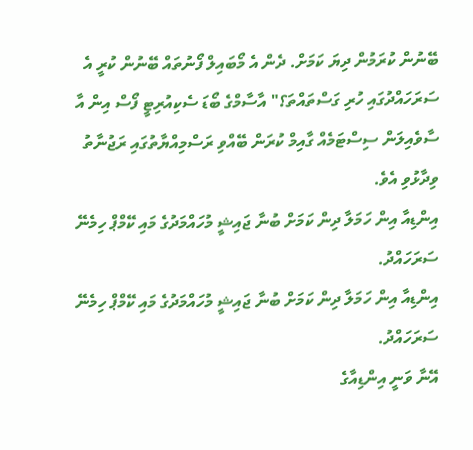ބޭނުން ކުރަމުން ދިޔަ ކަމަށް. ދެން އެ މޯބައިލް ފޯނުތައް ބޭނުން ކުރީ އެ ސަރަހައްދުގައި ހުރި ގަސްތައްތަ؟" އާސާމްގެ ބޯޑަ ސެކިއުރިޓީ ފޯސް އިން އާ ސާވެއިލަން ސިސްޓަމެއް ގާއިމް ކުރަން ބޭއްވި ރަސްމިއްޔާތުގައި ރަޖުނާތު ވިދާޅުވި އެވެ.
އިންޑިއާ އިން ހަމަލާ ދިން ކަމަށް ބުނާ ޖައިޝީ މުހައްމަދުގެ މައި ކޭމްޕް ހިމެނޭ ސަރަހައްދު.
އިންޑިއާ އިން ހަމަލާ ދިން ކަމަށް ބުނާ ޖައިޝީ މުހައްމަދުގެ މައި ކޭމްޕް ހިމެނޭ ސަރަހައްދު.
އޭނާ ވަނީ އިންޑިއާގެ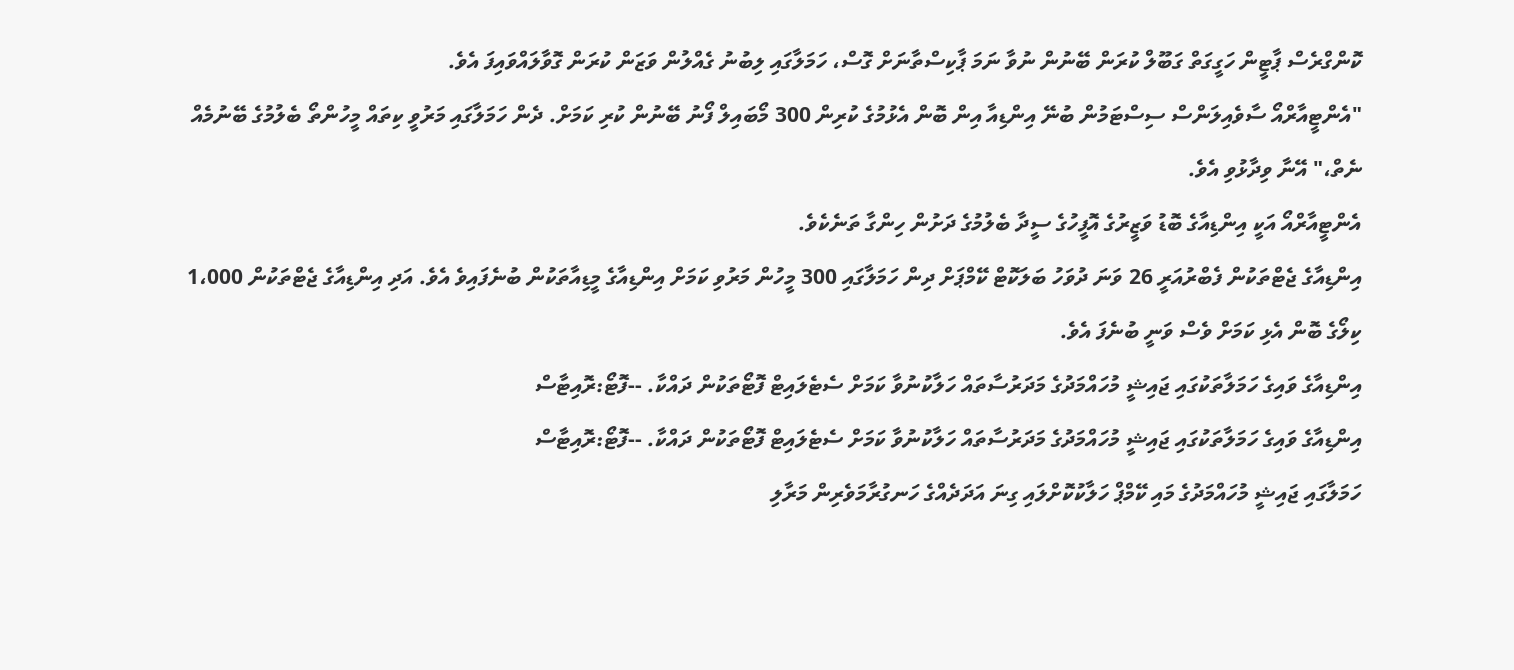ކޮންގްރެސް ޕާޓީން ހަގީގަތް ގަބޫލް ކުރަން ބޭނުން ނުވާ ނަމަ ޕާކިސްތާނަށް ގޮސް، ހަމަލާގައި ލިބުނު ގެއްލުން ވަޒަން ކުރަން ގޮވާލައްވައިފަ އެވެ.
"އެންޓީއާރްއޯ ސާވެއިލަންސް ސިސްޓަމުން ބުނޭ އިންޑިއާ އިން ބޮން އެޅުމުގެ ކުރިން 300 މޯބައިލް ފޯނު ބޭނުން ކުރި ކަމަށް. ދެން ހަމަލާގައި މަރުވީ ކިތައް މީހުންތޯ ބެލުމުގެ ބޭނުމެއް ނެތް،" އޭނާ ވިދާޅުވި އެވެ.
އެންޓީއާރްއޯ އަކީ އިންޑިއާގެ ބޮޑު ވަޒީރުގެ އޮފީހުގެ ސީދާ ބެލުމުގެ ދަށުން ހިންގާ ތަނެކެވެ.
އިންޑިއާގެ ޖެޓްތަކުން ފެބްރުއަރީ 26 ވަނަ ދުވަހު ބަލަކޮޓް ކޭމްޕަށް ދިން ހަމަލާގައި 300 މީހުން މަރުވި ކަމަށް އިންޑިއާގެ މީޑިއާތަކުން ބުނެފައިވެ އެވެ. އަދި އިންޑިއާގެ ޖެޓްތަކުން 1،000 ކިލޯގެ ބޮން އެޅި ކަމަށް ވެސް ވަނީ ބުނެފަ އެވެ.
އިންޑިއާގެ ވައިގެ ހަމަލާތަކުގައި ޖައިޝީ މުހައްމަދުގެ މަދަރުސާތައް ހަލާކުނުވާ ކަމަށް ސެޓެލައިޓް ފޮޓޯތަކުން ދައްކާ. --ފޮޓޯ:ރޮއިޓާސް
އިންޑިއާގެ ވައިގެ ހަމަލާތަކުގައި ޖައިޝީ މުހައްމަދުގެ މަދަރުސާތައް ހަލާކުނުވާ ކަމަށް ސެޓެލައިޓް ފޮޓޯތަކުން ދައްކާ. --ފޮޓޯ:ރޮއިޓާސް
ހަމަލާގައި ޖައިޝީ މުހައްމަދުގެ މައި ކޭމްޕް ހަލާކުކޮށްލައި ގިނަ އަދަދެއްގެ ހަނގުރާމަވެރިން މަރާލި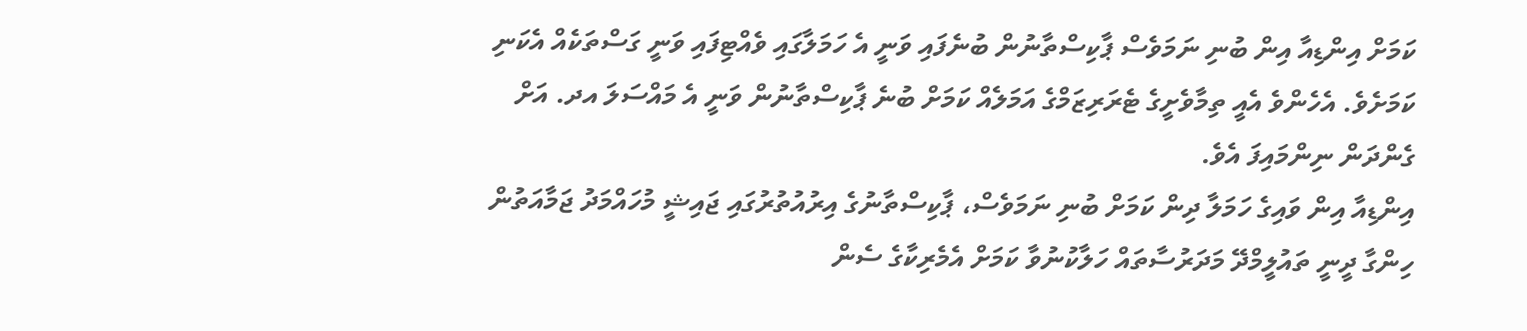ކަމަށް އިންޑިއާ އިން ބުނި ނަމަވެސް ޕާކިސްތާނުން ބުނެފައި ވަނީ އެ ހަމަލާގައި ވެއްޓިފައި ވަނީ ގަސްތަކެއް އެކަނި ކަމަށެވެ. އެހެންވެ އެއީ ތިމާވެށީގެ ޓެރަރިޒަމްގެ އަމަލެއް ކަމަށް ބުނެ ޕާކިސްތާނުން ވަނީ އެ މައްސަލަ އދ. އަށް ގެންދަން ނިންމައިފަ އެވެ.
އިންޑިއާ އިން ވައިގެ ހަމަލާ ދިން ކަމަށް ބުނި ނަމަވެސް، ޕާކިސްތާނުގެ އިރުއުތުރުގައި ޖައިޝީ މުހައްމަދު ޖަމާއަތުން ހިންގާ ދީނީ ތައުލީމްދޭ މަދަރުސާތައް ހަލާކުނުވާ ކަމަށް އެމެރިކާގެ ސެން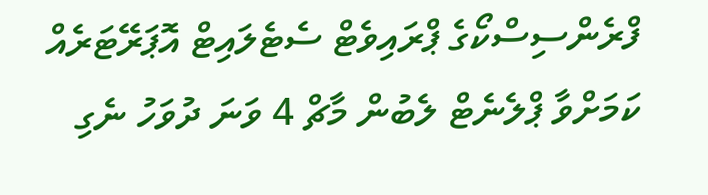ފްރެންސިސްކޯގެ ޕްރައިވެޓް ސެޓެލައިޓް އޮޕަރޭޓަރެއް ކަމަށްވާ ޕްލެނެޓް ލެބުން މާޗް 4 ވަނަ ދުވަހު ނެގި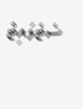ސެޓެލައިޓް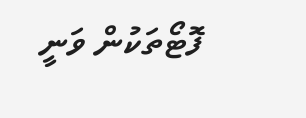ފޮޓޯތަކުން ވަނީ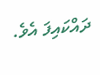ދައްކައިފަ އެވެ.